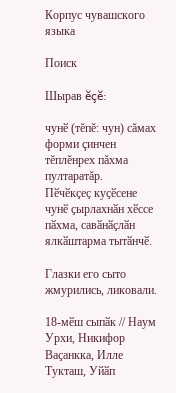Корпус чувашского языка

Поиск

Шырав ĕçĕ:

чунӗ (тĕпĕ: чун) сăмах форми çинчен тĕплĕнрех пăхма пултаратăр.
Пӗчӗкҫеҫ куҫӗсене чунӗ ҫырлахнӑн хӗссе пӑхма, савӑнӑҫлӑн ялкӑштарма тытӑнчӗ.

Глазки его сыто жмурились, ликовали.

18-мӗш сыпӑк // Наум Урхи, Никифор Ваҫанкка, Илле Тукташ, Уйӑп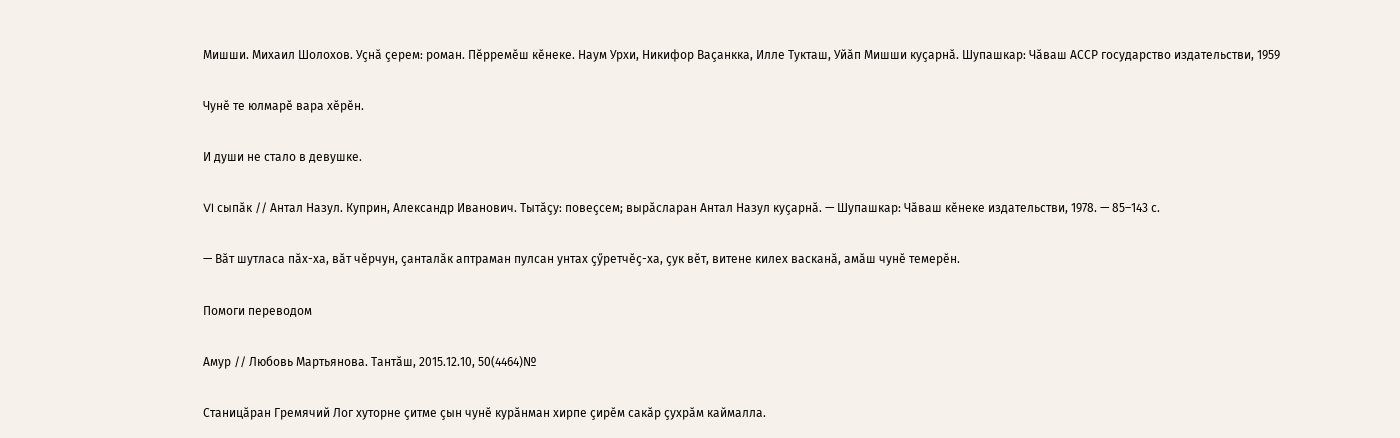Мишши. Михаил Шолохов. Уҫнӑ ҫерем: роман. Пӗрремӗш кӗнеке. Наум Урхи, Никифор Ваҫанкка, Илле Тукташ, Уйӑп Мишши куҫарнӑ. Шупашкар: Чӑваш АССР государство издательстви, 1959

Чунӗ те юлмарӗ вара хӗрӗн.

И души не стало в девушке.

VI сыпӑк // Антал Назул. Куприн, Александр Иванович. Тытӑҫу: повеҫсем; вырӑсларан Антал Назул куҫарнӑ. — Шупашкар: Чӑваш кӗнеке издательстви, 1978. — 85–143 с.

— Вӑт шутласа пӑх-ха, вӑт чӗрчун, ҫанталӑк аптраман пулсан унтах ҫӳретчӗҫ-ха, ҫук вӗт, витене килех васканӑ, амӑш чунӗ темерӗн.

Помоги переводом

Амур // Любовь Мартьянова. Тантӑш, 2015.12.10, 50(4464)№

Станицӑран Гремячий Лог хуторне ҫитме ҫын чунӗ курӑнман хирпе ҫирӗм сакӑр ҫухрӑм каймалла.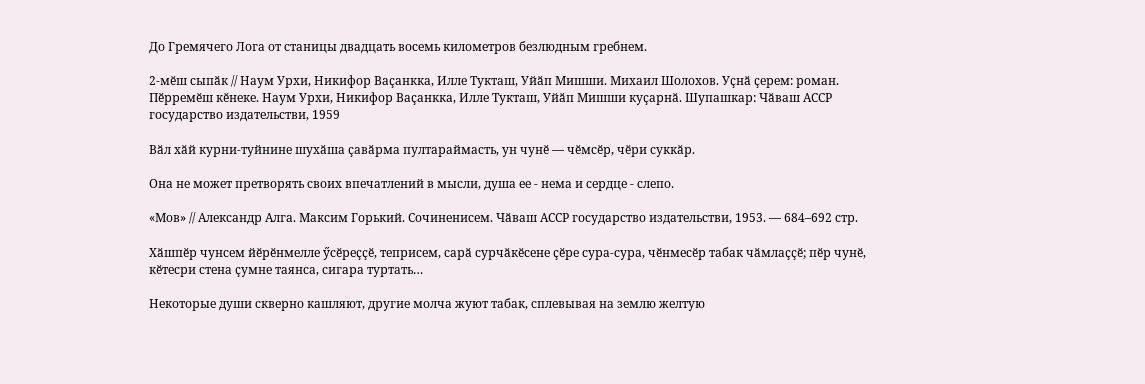До Гремячего Лога от станицы двадцать восемь километров безлюдным гребнем.

2-мӗш сыпӑк // Наум Урхи, Никифор Ваҫанкка, Илле Тукташ, Уйӑп Мишши. Михаил Шолохов. Уҫнӑ ҫерем: роман. Пӗрремӗш кӗнеке. Наум Урхи, Никифор Ваҫанкка, Илле Тукташ, Уйӑп Мишши куҫарнӑ. Шупашкар: Чӑваш АССР государство издательстви, 1959

Вӑл хӑй курни-туйнине шухӑша ҫавӑрма пултараймасть, ун чунӗ — чӗмсӗр, чӗри суккӑр.

Она не может претворять своих впечатлений в мысли, душа ее - нема и сердце - слепо.

«Мов» // Александр Алга. Максим Горький. Сочиненисем. Чӑваш АССР государство издательстви, 1953. — 684–692 стр.

Хӑшпӗр чунсем йӗрӗнмелле ӳсӗреҫҫӗ, теприсем, сарӑ сурчӑкӗсене ҫӗре сура-сура, чӗнмесӗр табак чӑмлаҫҫӗ; пӗр чунӗ, кӗтесри стена ҫумне таянса, сигара туртать…

Некоторые души скверно кашляют, другие молча жуют табак, сплевывая на землю желтую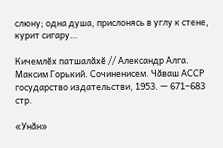слюну; одна душа, прислонясь в углу к стене, курит сигару…

Кичемлӗх патшалӑхӗ // Александр Алга. Максим Горький. Сочиненисем. Чӑваш АССР государство издательстви, 1953. — 671–683 стр.

«Унӑн»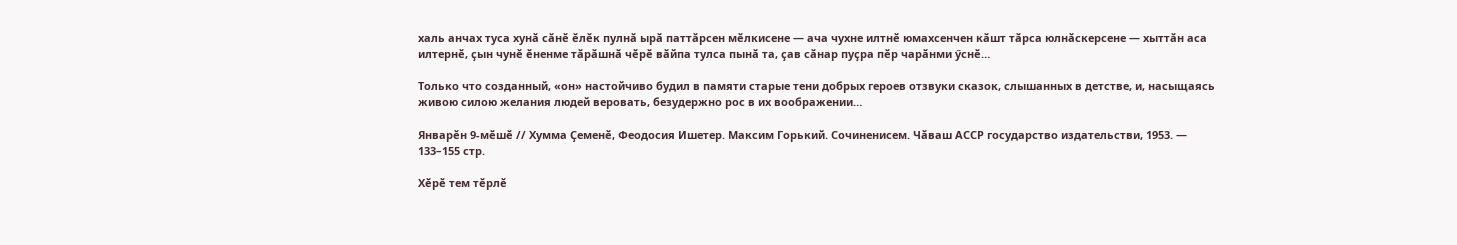халь анчах туса хунӑ сӑнӗ ӗлӗк пулнӑ ырӑ паттӑрсен мӗлкисене — ача чухне илтнӗ юмахсенчен кӑшт тӑрса юлнӑскерсене — хыттӑн аса илтернӗ, ҫын чунӗ ӗненме тӑрӑшнӑ чӗрӗ вӑйпа тулса пынӑ та, ҫав сӑнар пуҫра пӗр чарӑнми ӳснӗ…

Только что созданный, «он» настойчиво будил в памяти старые тени добрых героев отзвуки сказок, слышанных в детстве, и, насыщаясь живою силою желания людей веровать, безудержно рос в их воображении…

Январӗн 9-мӗшӗ // Хумма Ҫеменӗ, Феодосия Ишетер. Максим Горький. Сочиненисем. Чӑваш АССР государство издательстви, 1953. — 133–155 стр.

Хӗрӗ тем тӗрлӗ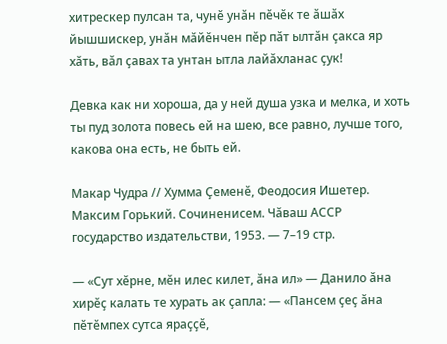хитрескер пулсан та, чунӗ унӑн пӗчӗк те ӑшӑх йышшискер, унӑн мӑйӗнчен пӗр пӑт ылтӑн ҫакса яр хӑть, вӑл ҫавах та унтан ытла лайӑхланас ҫук!

Девка как ни хороша, да у ней душа узка и мелка, и хоть ты пуд золота повесь ей на шею, все равно, лучше того, какова она есть, не быть ей.

Макар Чудра // Хумма Ҫеменӗ, Феодосия Ишетер. Максим Горький. Сочиненисем. Чӑваш АССР государство издательстви, 1953. — 7–19 стр.

— «Сут хӗрне, мӗн илес килет, ӑна ил» — Данило ӑна хирӗҫ калать те хурать ак ҫапла: — «Пансем ҫеҫ ӑна пӗтӗмпех сутса яраҫҫӗ,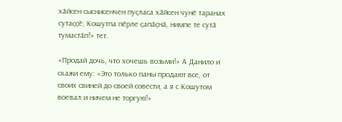хӑйсен сыснисенчен пуҫласа хӑйсен чунӗ таранах сутаҫҫӗ; Кошутпа пӗрле ҫапӑҫнӑ, нимпе те сутӑ тумастӑп!» тет.

«Продай дочь, что хочешь возьми!» А Данило и скажи ему: «Это только паны продают все, от своих свиней до своей совести, а я с Кошутом воевал и ничем не торгую!»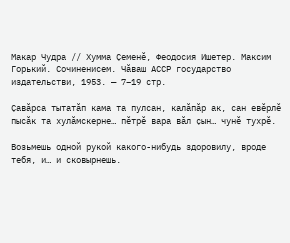Макар Чудра // Хумма Ҫеменӗ, Феодосия Ишетер. Максим Горький. Сочиненисем. Чӑваш АССР государство издательстви, 1953. — 7–19 стр.

Ҫавӑрса тытатӑп кама та пулсан, калӑпӑр ак, сан евӗрлӗ пысӑк та хулӑмскерне… пӗтрӗ вара вӑл ҫын… чунӗ тухрӗ.

Возьмешь одной рукой какого-нибудь здоровилу, вроде тебя, и… и сковырнешь.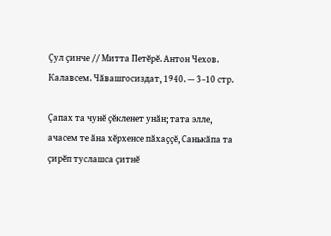Ҫул ҫинче // Митта Петӗрӗ. Антон Чехов. Калавсем. Чӑвашгосиздат, 1940. — 3–10 стр.

Ҫапах та чунӗ ҫӗкленет унӑн; тата элле, ачасем те ӑна хӗрхенсе пӑхаҫҫӗ, Санькӑпа та ҫирӗп туслашса ҫитнӗ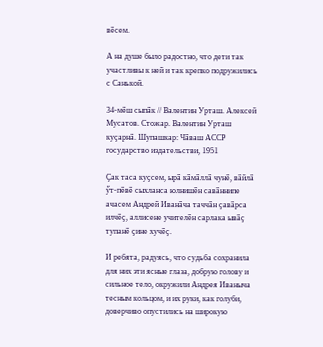вӗсем.

А на душе было радостно, что дети так участливы к ней и так крепко подружились с Санькой.

34-мӗш сыпӑк // Валентин Урташ. Алексей Мусатов. Стожар. Валентин Урташ куҫарнӑ. Шупашкар: Чӑваш АССР государство издательстви, 1951

Ҫак таса куҫсем, ырӑ кӑмӑллӑ чунӗ, вӑйлӑ ӳт-пӗвӗ сыхланса юлнишӗн савӑннипе ачасем Андрей Иванӑча таччӑн ҫавӑрса илчӗҫ, аллисене учителӗн сарлака ывӑҫ тупанӗ ҫине хучӗҫ.

И ребята, радуясь, что судьба сохранила для них эти ясные глаза, добрую голову и сильное тело, окружили Андрея Иваныча тесным кольцом, и их руки, как голуби, доверчиво опустились на широкую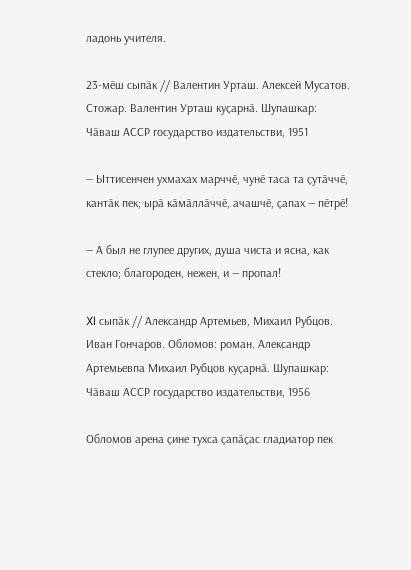ладонь учителя.

23-мӗш сыпӑк // Валентин Урташ. Алексей Мусатов. Стожар. Валентин Урташ куҫарнӑ. Шупашкар: Чӑваш АССР государство издательстви, 1951

— Ыттисенчен ухмахах марччӗ, чунӗ таса та ҫутӑччӗ, кантӑк пек; ырӑ кӑмӑллӑччӗ, ачашчӗ, ҫапах — пӗтрӗ!

— А был не глупее других, душа чиста и ясна, как стекло; благороден, нежен, и — пропал!

XI сыпӑк // Александр Артемьев, Михаил Рубцов. Иван Гончаров. Обломов: роман. Александр Артемьевпа Михаил Рубцов куҫарнӑ. Шупашкар: Чӑваш АССР государство издательстви, 1956

Обломов арена ҫине тухса ҫапӑҫас гладиатор пек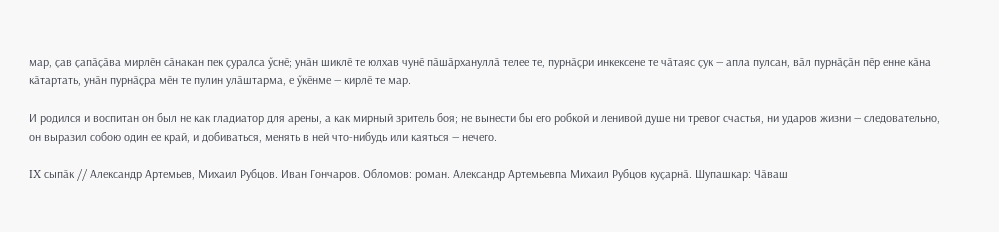мар, ҫав ҫапӑҫӑва мирлӗн сӑнакан пек ҫуралса ӳснӗ; унӑн шиклӗ те юлхав чунӗ пӑшӑрхануллӑ телее те, пурнӑҫри инкексене те чӑтаяс ҫук — апла пулсан, вӑл пурнӑҫӑн пӗр енне кӑна кӑтартать, унӑн пурнӑҫра мӗн те пулин улӑштарма, е ӳкӗнме — кирлӗ те мар.

И родился и воспитан он был не как гладиатор для арены, а как мирный зритель боя; не вынести бы его робкой и ленивой душе ни тревог счастья, ни ударов жизни — следовательно, он выразил собою один ее край, и добиваться, менять в ней что-нибудь или каяться — нечего.

IX сыпӑк // Александр Артемьев, Михаил Рубцов. Иван Гончаров. Обломов: роман. Александр Артемьевпа Михаил Рубцов куҫарнӑ. Шупашкар: Чӑваш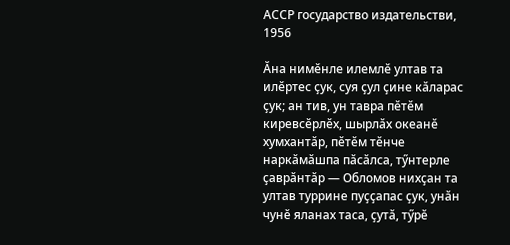АССР государство издательстви, 1956

Ӑна нимӗнле илемлӗ ултав та илӗртес ҫук, суя ҫул ҫине кӑларас ҫук; ан тив, ун тавра пӗтӗм киревсӗрлӗх, шырлӑх океанӗ хумхантӑр, пӗтӗм тӗнче наркӑмӑшпа пӑсӑлса, тӳнтерле ҫаврӑнтӑр — Обломов нихҫан та ултав туррине пуҫҫапас ҫук, унӑн чунӗ яланах таса, ҫутӑ, тӳрӗ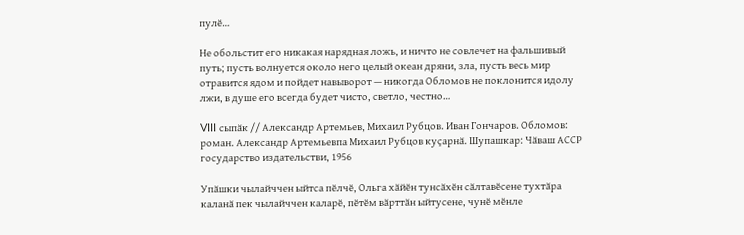пулӗ…

Не обольстит его никакая нарядная ложь, и ничто не совлечет на фальшивый путь; пусть волнуется около него целый океан дряни, зла, пусть весь мир отравится ядом и пойдет навыворот — никогда Обломов не поклонится идолу лжи, в душе его всегда будет чисто, светло, честно…

VIII сыпӑк // Александр Артемьев, Михаил Рубцов. Иван Гончаров. Обломов: роман. Александр Артемьевпа Михаил Рубцов куҫарнӑ. Шупашкар: Чӑваш АССР государство издательстви, 1956

Упӑшки чылайччен ыйтса пӗлчӗ, Ольга хӑйӗн тунсӑхӗн сӑлтавӗсене тухтӑра каланӑ пек чылайччен каларӗ, пӗтӗм вӑрттӑн ыйтусене, чунӗ мӗнле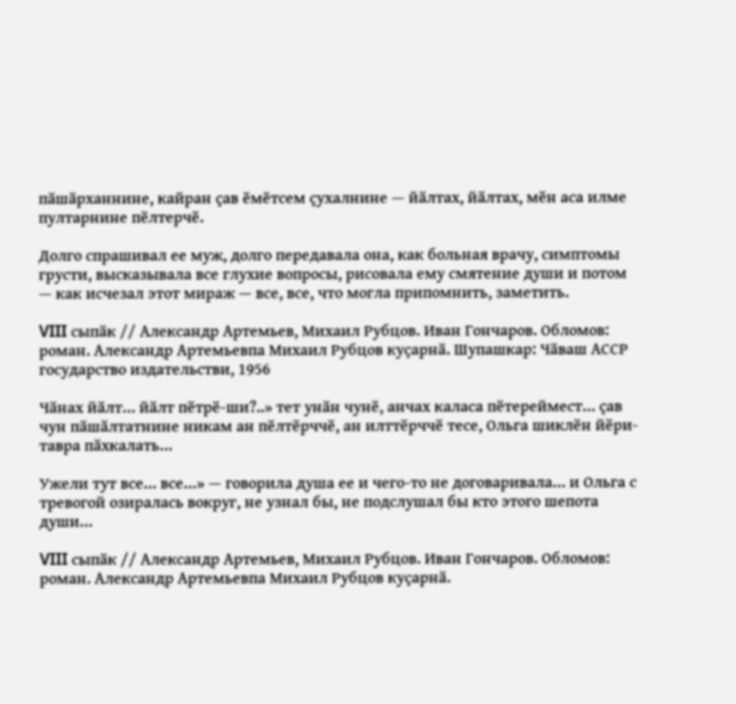пӑшӑрханнине, кайран ҫав ӗмӗтсем ҫухалнине — йӑлтах, йӑлтах, мӗн аса илме пултарнине пӗлтерчӗ.

Долго спрашивал ее муж, долго передавала она, как больная врачу, симптомы грусти, высказывала все глухие вопросы, рисовала ему смятение души и потом — как исчезал этот мираж — все, все, что могла припомнить, заметить.

VIII сыпӑк // Александр Артемьев, Михаил Рубцов. Иван Гончаров. Обломов: роман. Александр Артемьевпа Михаил Рубцов куҫарнӑ. Шупашкар: Чӑваш АССР государство издательстви, 1956

Чӑнах йӑлт… йӑлт пӗтрӗ-ши?..» тет унӑн чунӗ, анчах каласа пӗтереймест… ҫав чун пӑшӑлтатнине никам ан пӗлтӗрччӗ, ан илттӗрччӗ тесе, Ольга шиклӗн йӗри-тавра пӑхкалать…

Ужели тут все… все…» — говорила душа ее и чего-то не договаривала… и Ольга с тревогой озиралась вокруг, не узнал бы, не подслушал бы кто этого шепота души…

VIII сыпӑк // Александр Артемьев, Михаил Рубцов. Иван Гончаров. Обломов: роман. Александр Артемьевпа Михаил Рубцов куҫарнӑ.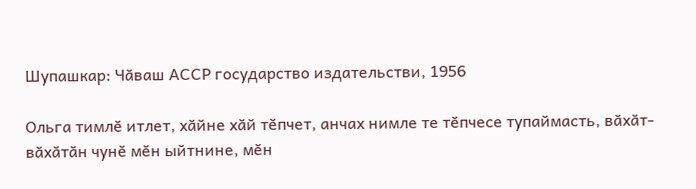Шупашкар: Чӑваш АССР государство издательстви, 1956

Ольга тимлӗ итлет, хӑйне хӑй тӗпчет, анчах нимле те тӗпчесе тупаймасть, вӑхӑт-вӑхӑтӑн чунӗ мӗн ыйтнине, мӗн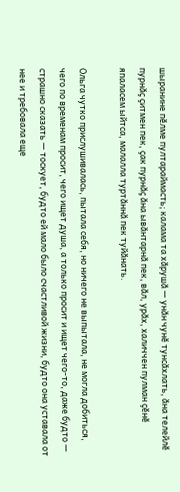шыранине пӗлме пултараймасть; калама та хӑрушӑ — унӑн чунӗ тунсӑхлать, ӑна телейлӗ пурнӑҫ ҫитмен пек, ҫак пурнӑҫ ӑна ывӑнтарнӑ пек, вӑл, урӑх, халиччен пулман ҫӗнӗ япаласем ыйтса, малалла туртӑннӑ пек туйӑнать.

Ольга чутко прислушивалась, пытала себя, но ничего не выпытала, не могла добиться, чего по временам просит, чего ищет душа, а только просит и ищет чего-то, даже будто — страшно сказать — тоскует, будто ей мало было счастливой жизни, будто она уставала от нее и требовала еще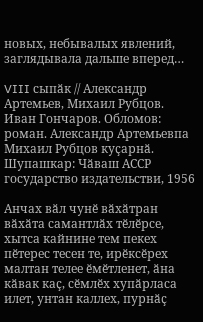новых, небывалых явлений, заглядывала дальше вперед…

VIII сыпӑк // Александр Артемьев, Михаил Рубцов. Иван Гончаров. Обломов: роман. Александр Артемьевпа Михаил Рубцов куҫарнӑ. Шупашкар: Чӑваш АССР государство издательстви, 1956

Анчах вӑл чунӗ вӑхӑтран вӑхӑта самантлӑх тӗлӗрсе, хытса кайнине тем пекех пӗтерес тесен те, ирӗксӗрех малтан телее ӗмӗтленет, ӑна кӑвак каҫ, сӗмлӗх хупӑрласа илет, унтан каллех, пурнӑҫ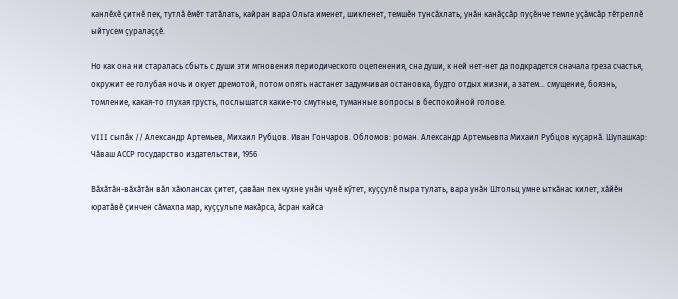канлӗхӗ ҫитнӗ пек, тутлӑ ӗмӗт татӑлать, кайран вара Ольга именет, шикленет, темшӗн тунсӑхлать, унӑн канӑҫсӑр пуҫӗнче темле уҫӑмсӑр тӗтреллӗ ыйтусем ҫуралаҫҫӗ.

Но как она ни старалась сбыть с души эти мгновения периодического оцепенения, сна души, к ней нет-нет да подкрадется сначала греза счастья, окружит ее голубая ночь и окует дремотой, потом опять настанет задумчивая остановка, будто отдых жизни, а затем… смущение, боязнь, томление, какая-то глухая грусть, послышатся какие-то смутные, туманные вопросы в беспокойной голове.

VIII сыпӑк // Александр Артемьев, Михаил Рубцов. Иван Гончаров. Обломов: роман. Александр Артемьевпа Михаил Рубцов куҫарнӑ. Шупашкар: Чӑваш АССР государство издательстви, 1956

Вӑхӑтӑн-вӑхӑтӑн вӑл хӑюлансах ҫитет, ҫавӑан пек чухне унӑн чунӗ кӳтет, куҫҫулӗ пыра тулать, вара унӑн Штольц умне ыткӑнас килет, хӑйӗн юратӑвӗ ҫинчен сӑмахпа мар, куҫҫульпе макӑрса, ӑсран кайса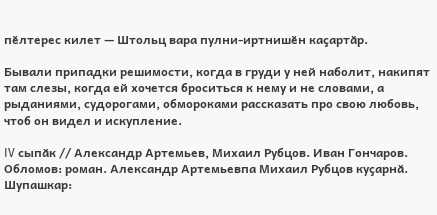пӗлтерес килет — Штольц вара пулни-иртнишӗн каҫартӑр.

Бывали припадки решимости, когда в груди у ней наболит, накипят там слезы, когда ей хочется броситься к нему и не словами, а рыданиями, судорогами, обмороками рассказать про свою любовь, чтоб он видел и искупление.

IV сыпӑк // Александр Артемьев, Михаил Рубцов. Иван Гончаров. Обломов: роман. Александр Артемьевпа Михаил Рубцов куҫарнӑ. Шупашкар: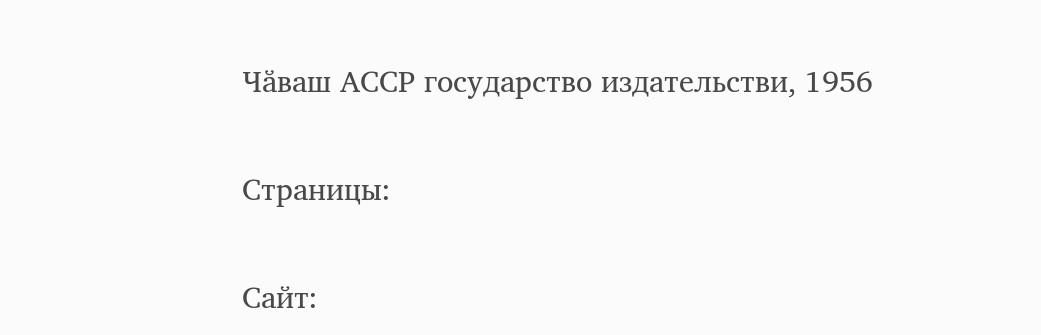Чӑваш АССР государство издательстви, 1956

Страницы:

Сайт: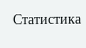Статистика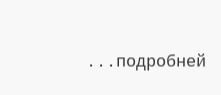...подробней